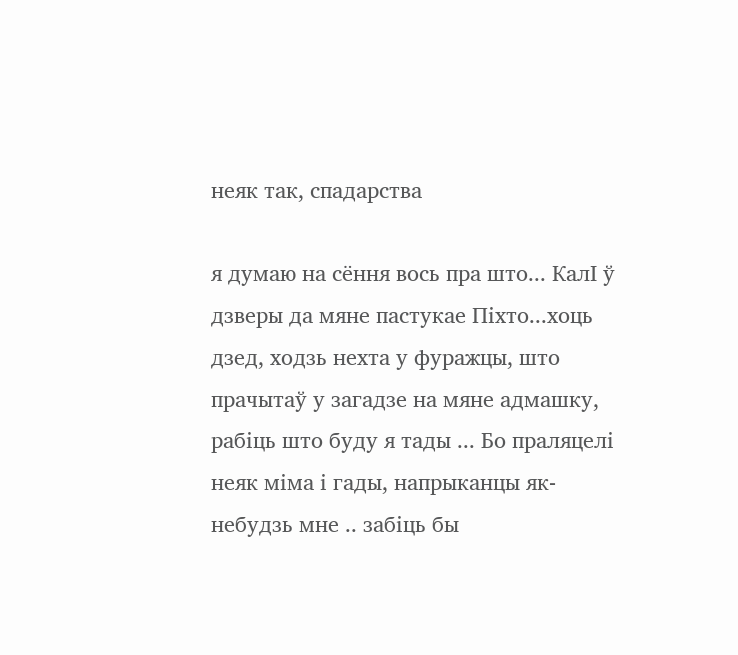неяк так, спадарства

я думаю на сёння вось пра што... КалІ ў дзверы да мяне пастукае Піхто...хоць дзед, ходзь нехта у фуражцы, што прачытаў у загадзе на мяне адмашку, рабіць што буду я тады ... Бо праляцелі неяк міма і гады, напрыканцы як- небудзь мне .. забіць бы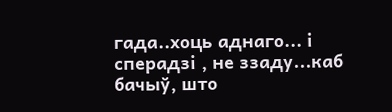гада..хоць аднаго... і сперадзі , не ззаду...каб бачыў, што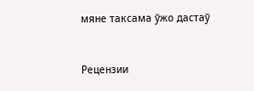мяне таксама ўжо дастаў


Рецензии